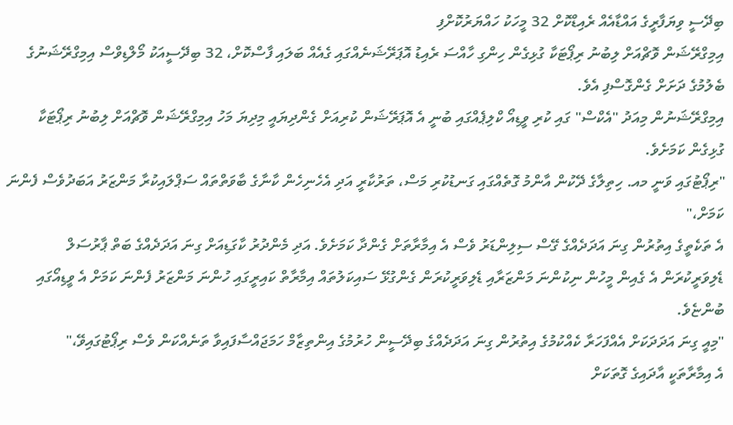ބިދޭސީ ވިޔަފާރީގެ އައްޑާއެއް ރެއިޑްކޮށް 32 މީހަކު ހައްޔަރުކޮށްފި
އިމިގްރޭޝަން ވޮޗްއަށް ލިބުނު ރިޕޯޓަކާ ގުޅިގެން ހިންގި ހާއްސަ ރެއިޑު އޮޕަރޭޝަނެއްގައި ގެއެއް ބަލައި ފާސްކޮށް، 32 ބިދޭސީއަކު މޯލްޑިވްސް އިމިގްރޭޝަނުގެ ބެލުމުގެ ދަށަށް ގެންގޮސްފި އެވެ.
އިމިގްރޭޝަނުން މިއަދު "އެކްސް" ގައި ކުރި ވީޑިއޯ ކްލިޕެއްގައި ބުނީ އެ އޮޕަރޭޝަން ކުރިއަށް ގެންދިޔައީ މިދިޔަ މަހު އިމިގްރޭޝަން ވޮޗްއަށް ލިބުނު ރިޕޯޓަކާ ގުޅިގެން ކަމަށެވެ.
"ރިޕޯޓުގައި ވަނީ މއ. ހިތިލާގެ ދޭކުން އާންމު ގޮތެއްގައި ގަނޑުކުރި މަސް، ތަރުކާރީ އަދި އެހެނިހެން ކާނާގެ ބާވަތްތައް ސަޕްލައިކުރާ މަންޒަރު އަބަދުވެސް ފެންނަ ކަމަށް،"
އެ ތަކެތީގެ އިތުރުން ގިނަ އަދަދެއްގެ ގޭސް ސިލިންޑަރު ވެސް އެ އިމާރާތަށް ގެންދާ ކަމަށެވެ. އަދި މެންދުރު ކާގަޑިއަށް ގިނަ އަދަދެއްގެ ބަތް ޕާރުސަލް ޑެލިވަރީކުރަން އެ ގެއިން މީހުން ނިކުންނަ މަންޒަރާއި ޑެލިވަރީކުރަން ގެންގުޅޭ ސައިކަލުތައް އިމާރާތް ކައިރީގައި ހުންނަ މަންޒަރު ފެންނަ ކަމަށް އެ ވީޑިއޯގައި ބުންޏެވެ.
"މިއީ ގިނަ އަދަދަކަށް އެއްފަހަރާ ކެއްކުމުގެ އިތުރުން ގިނަ އަދަދެއްގެ ބިދޭސީން ހުރުމުގެ އިންތިޒާމް ހަމަޖައްސާފައިވާ ތަނެއްކަން ވެސް ރިޕޯޓުގައިވޭ،"
އެ އިމާރާތަކީ އާދައިގެ ގޮތަކަށް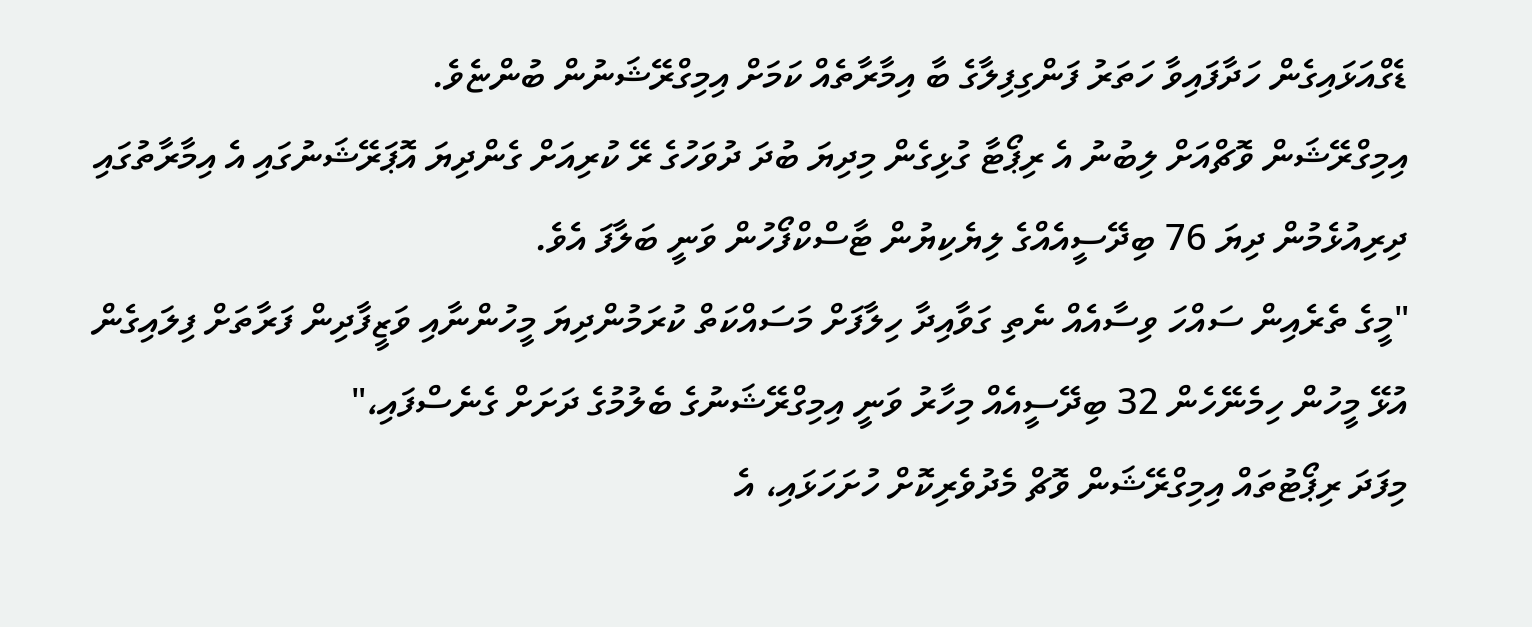ޑެގްއަޅައިގެން ހަދާފައިވާ ހަތަރު ފަންގިފިލާގެ ބާ އިމާރާތެއް ކަމަށް އިމިގްރޭޝަނުން ބުންޏެވެ.
އިމިގްރޭޝަން ވޮޗްއަށް ލިބުނު އެ ރިޕޯޓާ ގުޅިގެން މިދިޔަ ބުދަ ދުވަހުގެ ރޭ ކުރިއަށް ގެންދިޔަ އޮޕަރޭޝަނުގައި އެ އިމާރާތުގައި ދިރިއުޅެމުން ދިޔަ 76 ބިދޭސީއެއްގެ ލިޔެކިޔުން ޓާސްކްފޯހުން ވަނީ ބަލާފަ އެވެ.
"މީގެ ތެރެއިން ސައްހަ ވިސާއެއް ނެތި ގަވާއިދާ ހިލާފަށް މަސައްކަތް ކުރަމުންދިޔަ މީހުންނާއި ވަޒީފާދިން ފަރާތަށް ފިލައިގެން އުޅޭ މީހުން ހިމެނޭހެން 32 ބިދޭސީއެއް މިހާރު ވަނީ އިމިގްރޭޝަނުގެ ބެލުމުގެ ދަށަށް ގެނެސްފައި،"
މިފަދަ ރިޕޯޓުތައް އިމިގްރޭޝަން ވޮޗް މެދުވެރިކޮށް ހުށަހަޅައި، އެ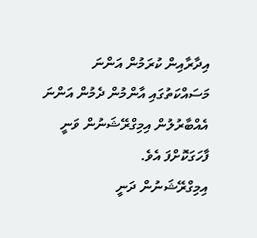އިދާރާއިން ކުރަމުން އަންނަ މަސައްކަތުގައި އާންމުން ދެމުން އަންނަ އެއްބާރުލުން އިމިގްރޭޝަނުން ވަނީ ފާހަގަކޮށްފަ އެވެ.
އިމިގްރޭޝަނުން ދަނީ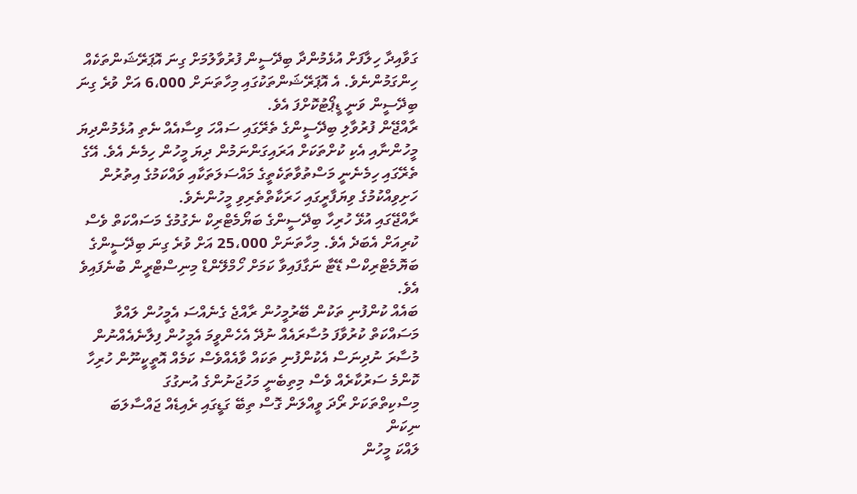ގަވާއިދާ ހިލާފަށް އުޅެމުންދާ ބިދޭސީން ފުރުވާލުމަށް ގިނަ އޮޕަރޭޝަންތަކެއް ހިންގަމުންނެވެ. އެ އޮޕަރޭޝަންތަކުގައި މިހާތަނަށް 6،000 އަށް ވުރެ ގިނަ ބިދޭސީން ވަނީ ޑީޕޯޓުކޮށްފަ އެވެ.
ރާއްޖޭން ފުރުވާލި ބިދޭސީންގެ ތެރޭގައި ސައްހަ ވިސާއެއް ނެތި އުޅެމުންދިޔަ މީހުންނާއި އެކި ކުށްތަކަށް އަރައިގަންނަމުން ދިޔަ މީހުން ހިމެނެ އެވެ. އޭގެ ތެރޭގައި ހިމެނެނީ މަސްތުވާތަކެތީގެ މައްސަލަތަކާއި ވައްކަމުގެ އިތުރުން ހަށިވިއްކުމުގެ ވިޔަފާރީގައި ހަރަކާތްތެރިވި މީހުންނެވެ.
ރާއްޖޭގައި އުޅޭ ހުރިހާ ބިދޭސީންގެ ބަޔޯމެޓްރިކް ނެގުމުގެ މަސައްކަތް ވެސް ކުރިއަށް އެބަދެ އެވެ. މިހާތަނަށް 25،000 އަށް ވުރެ ގިނަ ބިދޭސީންގެ ބަޔޮމެޓްރިކްސް ޑޭޓާ ނަގާފައިވާ ކަމަށް ހޯމްލޭންޑް މިނިސްޓްރީން ބުނެފައިވެ އެވެ.
ބައެއް ކުންފުނި ތަކުން ބޭރުމީހުން ރާއްޖެ ގެނެއްސަ އެމީހުން ލައްވާ މަސައްކަތް ކުރުވާފަ މުސާރައެއް ނުދޭ އެހެންވީމަ އެމީހުން ފިލާނެއެއްނުން މުސާރަ ނުދިނަސް އެކުންފުނި ތަކައް ވާއެއްވެސް ކަމެއް އޮތީކީނޫން ހުރިހާ ކޮންމެ ސަރުކާރެއް ވެސް މިތިބެނީ މަހުޖަނުންގެ އުނގުގަ
މިސްކިތްތަކަށް ރޯދަ ވީއްލަން ގޮސް ތިބޭ ގަޑީގައި ރެއިޑެއް ޖައްސާލަބަ ނިކަން
ލައްކަ މީހުން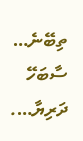ތިބޭނެ…
ސާބަހޭ ދަރިޔާ….